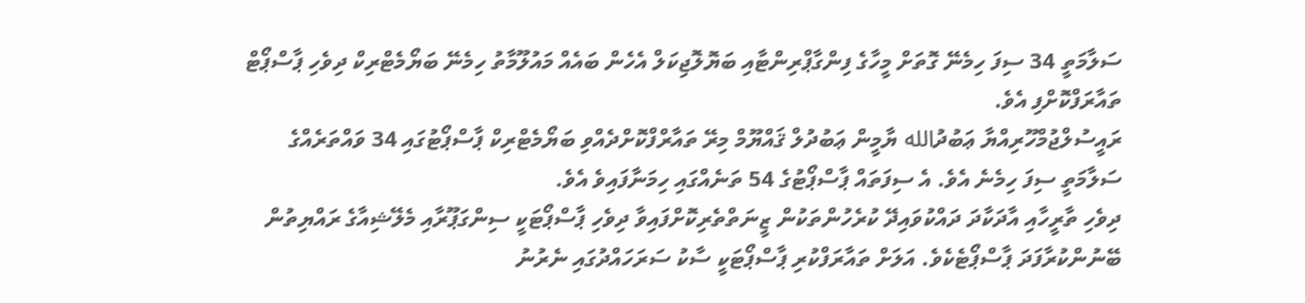ސަލާމަތީ 34 ސިފަ ހިމެނޭ ގޮތަށް މީހާގެ ފިންގާޕްރިންޓާއި ބަޔޮލޮޖިކަލް އެހެން ބައެއް މައުލޫމާތު ހިމެނޭ ބަޔޯމެޓްރިކް ދިވެހި ޕާސްޕޯޓް ތައާރަފްކޮށްފި އެވެ.
ރައީސުލްޖުމްހޫރިއްޔާ ޢަބުދުالله ޔާމީން ޢަބުދުލް ޤައްޔޫމް މިރޭ ތައާރްފްކޮށްދެއްވި ބަޔޯމެޓްރިކް ޕާސްޕޯޓުގައި 34 ވައްތަރެއްގެ ސަލާމަތީ ސިފަ ހިމެނެ އެވެ. އެ ސިފަތައް ޕާސްޕޯޓުގެ 54 ތަނެއްގައި ހިމަނާފައިވެ އެވެ.
ދިވެހި ތާރީހާއި އާދަކާދަ ދައްކުވައިދޭ ކުރެހުންތަކުން ޒީނަތްތެރިކޮށްފައިވާ ދިވެހި ޕާސްޕޯޓަކީ ސިންގަޕޫރާއި މެލޭޝިއާގެ ރައްޔިތުން ބޭނުންކުރާފަދަ ޕާސްޕޯޓެކެވެ. އަލަށް ތައާރަފްކުރި ޕާސްޕޯޓަކީ ސާކު ސަރަހައްދުގައި ނެރުނު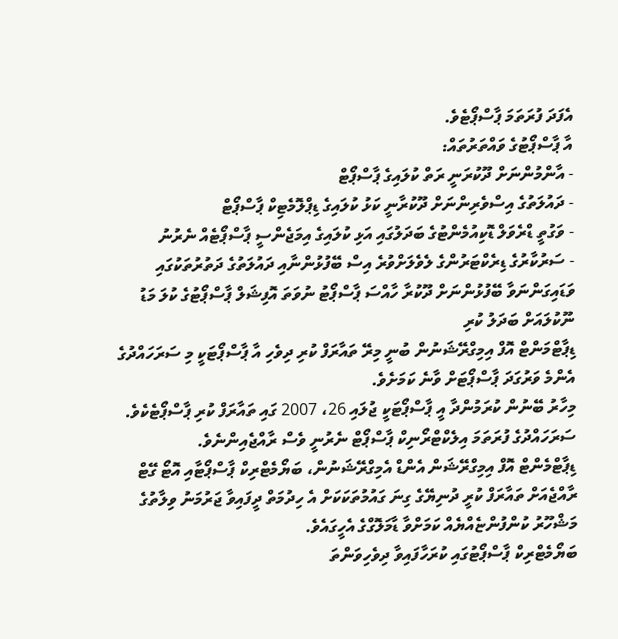އެފަދަ ފުރަތަމަ ޕާސްޕޯޓެވެ.
އާ ޕާސްޕޯޓުގެ ވައްތަރުތައް:
- އާންމުންނަށް ދޫކުރަނީ ރަތް ކުލައިގެ ޕާސްޕޯޓް
- ދައުލަތުގެ އިސްވެރިންނަށް ދޫކުރާނީ ކަޅު ކުލައިގެ ޑިޕްލޮމެޓިކް ޕާސްޕޯޓް
- ވަގުތީ ޑްރެވަލް ޑޮކިއުމެންޓުގެ ބަދަލުގައި އަޅި ކުލައިގެ އިމަޖެންސީ ޕާސްޕޯޓެއް ނެރުނު
- ސަރުކާރުގެ ޑިރެކްޓަރުންގެ ލެވެލަށްވުރެ އިސް ބޭފުޅުންނާއި ދައުލަތުގެ ދަތުރުތަކުގައި ވަޑައިގަންނަވާ ބޭފުޅުންނަށް ދޫކުރާ ހާއްސަ ޕާސްޕޯޓު ނުވަތަ އޮފިޝަލް ޕާސްޕޯޓުގެ ކުލަ މަޑު ނޫކުލައަށް ބަދަލު ކުރި
ޑިޕާޓްމަންޓް އޮފް އިމިގްރޭޝަނުން ބުނީ މިރޭ ތައާރަފް ކުރި ދިވެހި އާ ޕާސްޕޯޓަކީ މި ސަރަހައްދުގެ އެންމެ ވަރުގަދަ ޕާސްޕޯޓަށް ވާނެ ކަމަށެވެ.
މިހާރު ބޭނުން ކުރަމުންދާ އީ ޕާސްޕޯޓަކީ ޖުލައި 26، 2007 ގައި ތައާރަފް ކުރި ޕާސްޕޯޓެކެވެ. ސަރަހައްދުގެ ފުރަތަމަ އިލެކްޓްރޯނިކް ޕާސްޕޯޓް ނެރުނީ ވެސް ރާއްޖެއިންނެވެ.
ޑިޕާޓްމެންޓް އޮފް އިމިގްރޭޝަން އެންޑް އެމިގްރޭޝަނުން، ބަޔޯމެޓްރިކް ޕާސްޕޯޓާއި އޮޓޯ ގޭޓް ރާއްޖެއަށް ތައާރަފް ކުރީ ދުނިޔޭގެ ގިނަ ގައުމުތަކަކަށް އެ ހިދުމަތް ދީފައިވާ ޖަރުމަނު ވިލާތުގެ މަޝްހޫރު ކުންފުންޏެއްޔެއް ކަމަށްވާ ޑާމަލޮގްގެ އެހީގައެވެ.
ބަޔޯމެޓްރިކް ޕާސްޕޯޓުގައި ކުރަހާފައިވާ ދިވެހިވަންތަ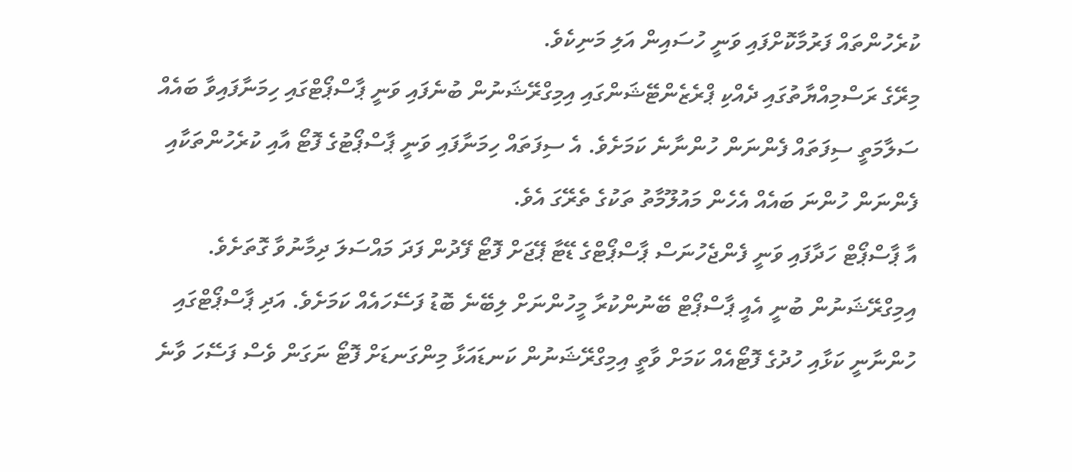ކުރެހުންތައް ފަރުމާކޮށްފައި ވަނީ ހުސައިން އަލި މަނިކެވެ.
މިރޭގެ ރަސްމިއްޔާތުގައި ދެއްކި ޕްރެޒެންޓޭޝަންގައި އިމިގްރޭޝަނުން ބުނެފައި ވަނީ ޕާސްޕޯޓްގައި ހިމަނާފައިވާ ބައެއް ސަލާމަތީ ސިފަތައް ފެންނަން ހުންނާނެ ކަމަށެވެ. އެ ސިފަތައް ހިމަނާފައި ވަނީ ޕާސްޕޯޓުގެ ފޮޓޯ އާއި ކުރެހުންތަކާއި ފެންނަން ހުންނަ ބައެއް އެހެން މައުލޫމާތު ތަކުގެ ތެރޭގަ އެވެ.
އާ ޕާސްޕޯޓް ހަދާފައި ވަނީ ފެންޖެހުނަސް ޕާސްޕޯޓްގެ ޑޭޓާ ޕޭޖަށް ފޮޓޯ ފޭދުން ފަދަ މައްސަލަ ދިމާނުވާ ގޮތަށެވެ. އިމިގްރޭޝަނުން ބުނީ އެއީ ޕާސްޕޯޓް ބޭނުންކުރާ މީހުންނަށް ލިބޭނެ ބޮޑު ފަސޭހައެއް ކަމަށެވެ. އަދި ޕާސްޕޯޓްގައި ހުންނާނީ ކަޅާއި ހުދުގެ ފޮޓޯއެއް ކަމަށް ވާތީ އިމިގްރޭޝަނުން ކަނޑައަޅާ މިންގަނޑަށް ފޮޓޯ ނަގަން ވެސް ފަސޭހަ ވާނެ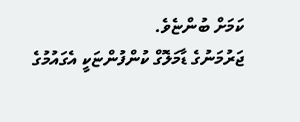ކަމަށް ބުންޏެވެ.
ޖަރުމަނުގެ ޑާމަލޮގް ކުންފުންޏަކީ އެގައުމުގެ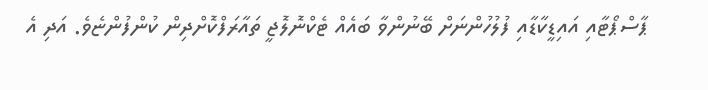ޕާސްޕޯޓާއި އައިޑީކާޑާއި ފުލުހުންނަށް ބޭނުންވާ ބައެއް ޓެކްނޮލޮޖީ ތައާރަފްކޮށްދިން ކުންފުންޏެވެ. އަދި އެ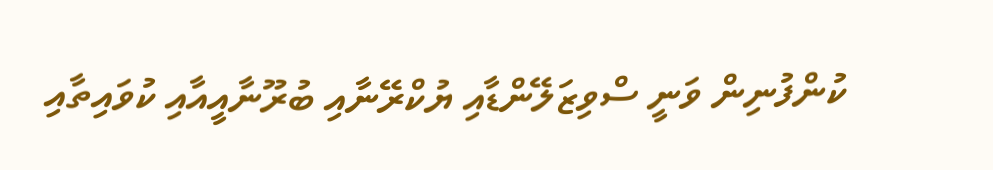ކުންފުނިން ވަނީ ސްވިޒަލޭންޑާއި ޔުކްރޭނާއި ބުރޫނާއީއާއި ކުވައިތާއި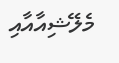މެލޭޝިއާއާއި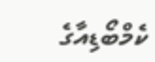ކެމްބޯޑިއާގެ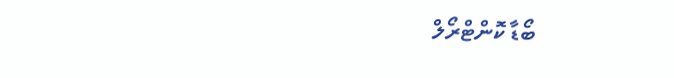ބޯޑާ ކޮންޓްރޯލް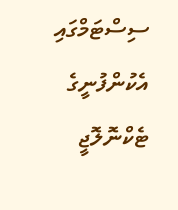ސިސްޓަމްގައި އެކުންފުނީގެ ޓެކްނޮލޮޖީ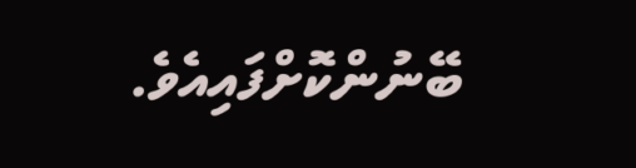ބޭނުންކޮށްފައިއެވެ.